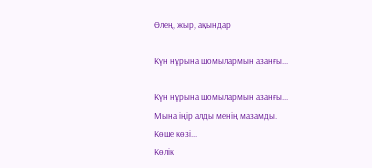Өлең, жыр, ақындар

Күн нұрына шомылармын азанғы...

Күн нұрына шомылармын азанғы...
Мына іңір алды менің мазамды.
Көше көзі...
Көлік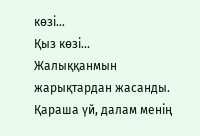көзі...
Қыз көзі...
Жалыққанмын жарықтардан жасанды.
Қараша үй, далам менің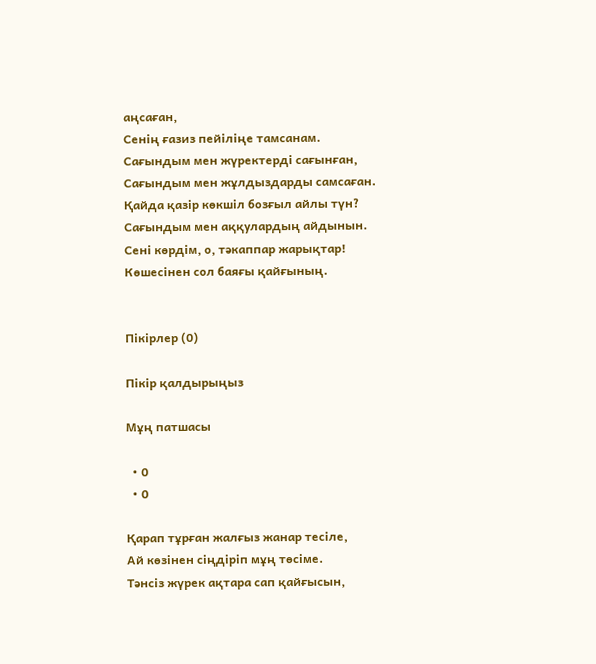аңсаған,
Сенің ғазиз пейіліңе тамсанам.
Сағындым мен жүректерді сағынған,
Сағындым мен жұлдыздарды самсаған.
Қайда қазір көкшіл бозғыл айлы түн?
Сағындым мен аққулардың айдынын.
Сені көрдім, о, тәкаппар жарықтар!
Көшесінен сол баяғы қайғының.


Пікірлер (0)

Пікір қалдырыңыз

Мұң патшасы

  • 0
  • 0

Қарап тұрған жалғыз жанар тесіле,
Ай көзінен сіңдіріп мұң төсіме.
Тәнсіз жүрек ақтара сап қайғысын,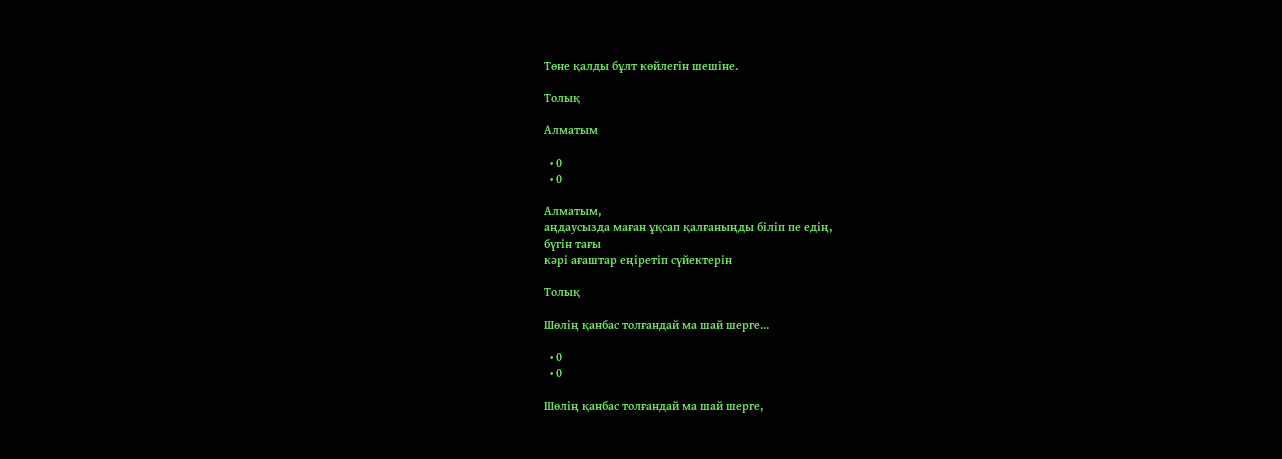Төне қалды бұлт көйлегін шешіне.

Толық

Алматым

  • 0
  • 0

Алматым,
аңдаусызда маған ұқсап қалғаныңды біліп пе едің,
бүгін тағы
кәрі ағаштар еңіретіп сүйектерін

Толық

Шөлің қанбас толғандай ма шай шерге...

  • 0
  • 0

Шөлің қанбас толғандай ма шай шерге,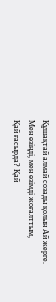Құшақтай алмай созады қолын Ай жерге.
Мен өзіңді, мен өзімді жоғалттым,
Қай ғасырда? Қай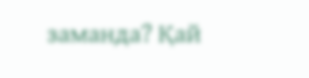заманда? Қай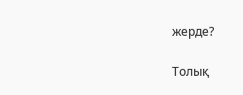жерде?

Толық